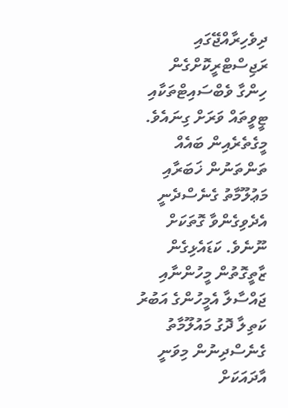ދިވެހިރާއްޖޭގައި ރަޖިސްޓްރީކޮށްގެން ހިންގާ ވެބްސައިޓްތަކާއި ޓީވީތައް ވަރަށް ގިނައެވެ. މީގެތެރެއިން ބައެއް ތަންތަނުން ޚަބަރާއި މަޢުލޫމާތު ގެނެސްދެނީ އެދެވިގެންވާ ގޮތަކަށް ނޫނެވެ. ކަޑައެޅިގެން ޒާތީގޮތުން މީހުންނާއި ޖައްސާލާ އެމީހުންގެ އަބުރު ކަތިލާ ދޮގު މައުލޫމާތު ގެނެސްދިނުން މިވަނީ އާދައަކަށް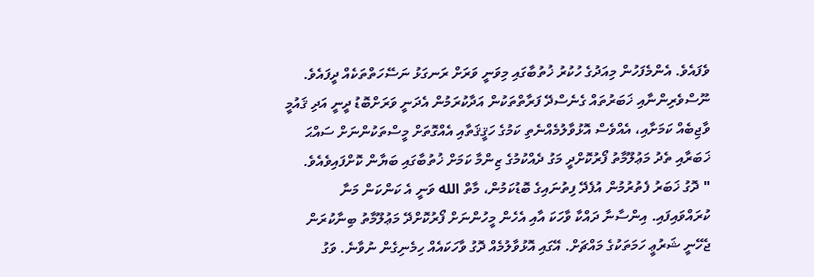ވެފައެވެ. އެންމެފަހުން މިއަދުގެ ހުކުރު ޚުތުބާގައި މިވަނީ ވަރަށް ރަނގަޅު ނަސޭހަތްތަކެއް ދީފައެވެ.
ނޫސްވެރިންނާއި ޚަބަރުތައް ގެނެސްދޭ ފަރާތްތަކުން އަދާކުރަމުން އެދަނީ ވަރަށްބޮޑު ދީނީ އަދި ޤައުމީ ވާޖިބެއް ކަމަށާއި، އެއްވެސް އޮޅުވާލުމެއްނެތި ކަމުގެ ހަޤީޤަތާއި އެއްގޮތަށް މީސްތަކުންނަށް ސައްޙަ ޚަބަރާއި ތެދު މަޢުލޫމާތު ފޯރުކޮށްދީ މަގު ދެއްކުމުގެ ޒިންމާ ކަމަށް ޚުތުބާގައި ބަޔާން ކޮށްފައިވެއެވެ.
" ދޮގު ޚަބަރު ފެތުރުމުން އުފެދޭ ފިތުނައިގެ ބޮޑުކަމުން، މާތް الله ވަނީ އެ ކަންކަން މަނާ ކުރައްވައިފައި. އިންސާނާ ދައްކާ ވާހަކަ އާއި އެހެން މީހުންނަށް ފޯރުކޮށްދޭ މަޢުލޫމާތު ބިނާކުރަން ޖެހޭނީ ޝަރުޢީ ހަމަތަކުގެ މައްޗަށް. އޭގައި އޮޅުވާލުމެއް ދޮގު ވާހަކައެއް ހިމެނިގެން ނުވާނެ. ވަގު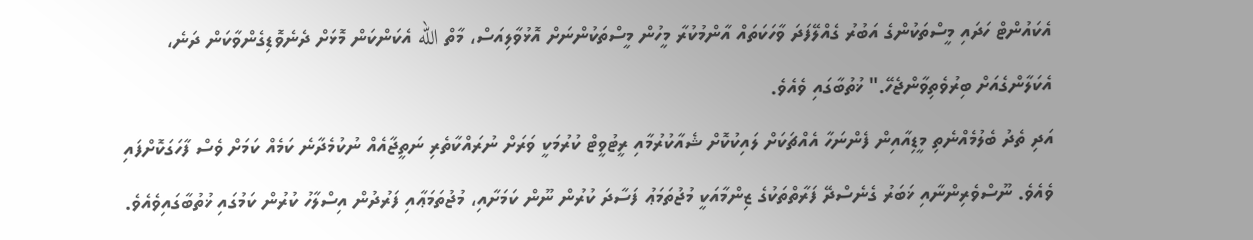އެކައުންޓް ހަދައި މީސްތަކުންގެ އަބުރު ގެއްލޭފަދަ ވާހަކަތައް އާންމުކުރާ މީހުން މީސްތަކުންނަށް އޮޅުވާލިއަސް، މާތް الله އެކަންކަން މޮޅަށް ދެނެވޮޑިގެންވާކަން ދަނެ، އެކަލާންގެއަށް ބިރުވެތިވާންޖެހޭ." ޚުތުބާގައި ވެއެވެ.
އަދި ތެދު ބެލުމެއްނެތި މީޑިއާއިން ފެންނަހާ އެއްޗަކަށް ލައިކުކޮށް ޝެއާކުރުމާއި ރީޓުވީޓް ކުރުމަކީ ވަރަށް ނުރައްކާތެރި ނަތީޖާއެއް ނުކުމެދާނެ ކަމެއް ކަމަށް ވެސް ފާހަގަކޮށްފައި ވެއެވެ. ނޫސްވެރިންނާއި ޚަބަރު ގެނެސްދޭ ފަރާތްތަކުގެ ޒިންމާއަކީ މުޖުތަމަޢު ފަސާދަ ކުރުން ނޫން ކަމަށާއި، މުޖުތަމަޢާއި ފަރުދުން އިސްލާހު ކުރުން ކަމުގައި ޚުތުބާގައިވެއެވެ.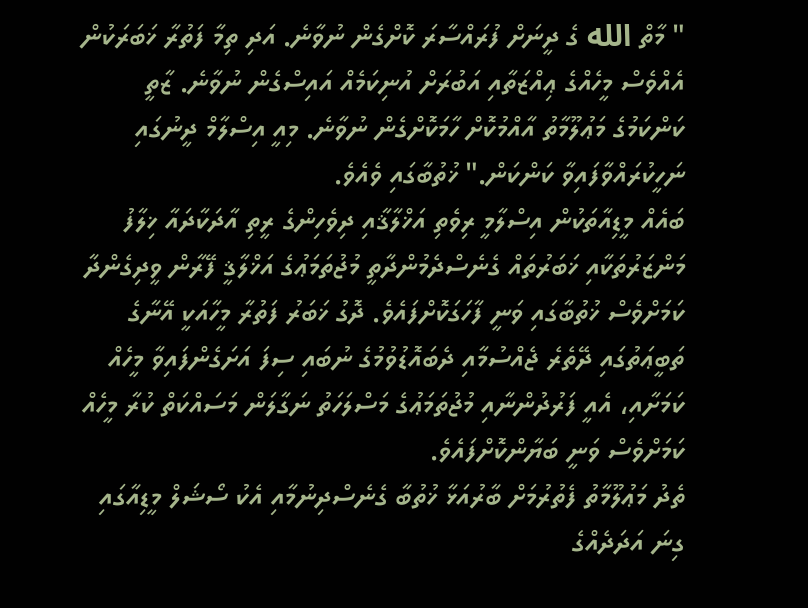" މާތް الله ގެ ދީނަށް ފުރައްސާރަ ކޮށްގެން ނުވާނެ. އަދި ތިމާ ފަތުރާ ޚަބަރަކުން އެއްވެސް މީހެއްގެ ޢިއްޒަތާއި އަބުރަށް އުނިކަމެއް އައިސްގެން ނުވާނެ. ޒާތީ ކަންކަމުގެ މަޢުލޫމާތު އާއްމުކޮށް ހާމަކޮށްގެން ނުވާނެ. މިއީ އިސްލާމް ދީނުގައި ނަހީކުރައްވާފައިވާ ކަންކަން." ޚުތުބާގައި ވެއެވެ.
ބައެއް މީޑިއާތަކުން އިސްލާމީ ރިވެތި އަޚްލާޤާއި ދިވެހިންގެ ރީތި އާދަކާދައާ ޚިލާފު މަންޒަރުތަކާއި ޚަބަރުތައް ގެނެސްދެމުންދާތީ މުޖުތަމަޢުގެ އަޚްލާޤީ ފޭރާން ވީދިގެންދާ ކަމަށްވެސް ޚުތުބާގައި ވަނީ ފާހަގަކޮށްފައެވެ. ދޮގު ޚަބަރު ފަތުރާ މީހާއަކީ އޭނާގެ ތަބީޢަތުގައި ދޭތެރެ ޖެއްސުމާއި ދެބައޮޑުވުމުގެ ނުބައި ސިފަ އަށަގެންފައިވާ މީހެއް ކަމަށާއި، އެއީ ފަރުދުންނާއި މުޖުތަމަޢުގެ މަސްލަހަތު ނަގާލަން މަސައްކަތް ކުރާ މީހެއް ކަމަށްވެސް ވަނީ ބަޔާންކޮށްފައެވެ.
ތެދު މަޢުލޫމާތު ފެތުރުމަށް ބާރުއަޅާ ޚުތުބާ ގެނެސްދިނުމާއި އެކު ސޯޝަލް މީޑިއާގައި ގިނަ އަދަދެއްގެ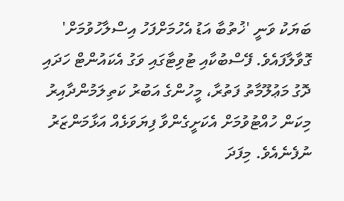ބަޔަކު ވަނީ 'ޚުތުބާ އަޑު އެހުމަށްފަހު އިސްލާހުވުމަށް' ގޮވާލާފައެވެ. ފޭސްބުކާއި ޓުވިޓާގައި ވަގު އެކައުންޓް ހަދައި ދޮގު މަޢުލޫމާތު ފަތުރާ، މީހުންގެ އަބުރު ކަތިލަމުންދާއިރު މިކަން ހުއްޓުވުމަށް އެކަށީގެންވާ ފިޔަވަޅެއް އަޅާމަންޒަރު ނުފެނެއެވެ. މިފަދަ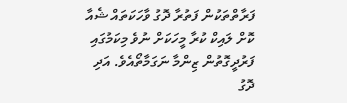ފަރާތްތަކުން ފަތުރާ ދޮގު ވާހަކަތައް ޝެއާ ކޮށް ލައިކް ކުރާ މީހަކަށް ނުވެ މިކަމުގައި ފަރުދީގޮތުން ޒިންމާ ނަގަމާތޯއެވެ. އަދި ދޮގު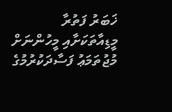ޚަބަރު ފަތުރާ މީޑިއާތަކަށާއި މީހުންނަށް މުޖުތަމަޢު ފަސާދަކުރުމުގެ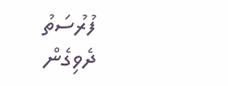ފުރުސަތު ދެވިގެން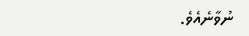ނުވާނެއެވެ.